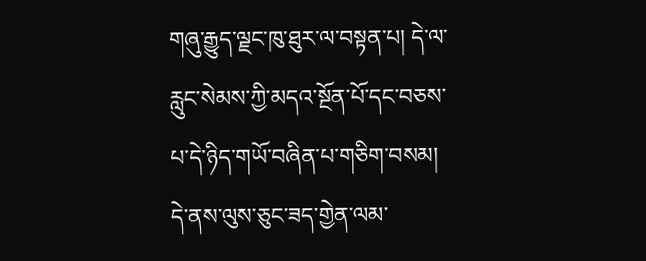གཞུ་རྒྱུད་ལྗང་ཁུ་ཐུར་ལ་བསྟན་པ། དེ་ལ་རླུང་སེམས་ཀྱི་མདའ་སྔོན་པོ་དང་བཅས་པ་དེ་ཉིད་གཡོ་བཞིན་པ་གཅིག་བསམ། དེ་ནས་ལུས་ཅུང་ཟད་གྱེན་ལམ་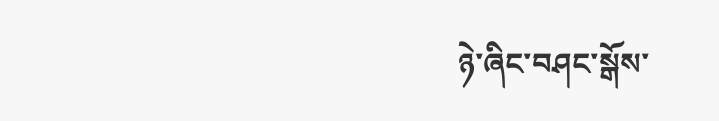ཉེ་ཞིང་བཤང་སྒོས་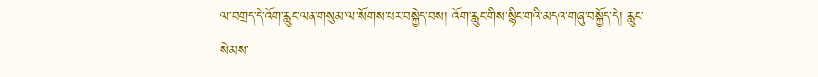ལ་བགྲད་དེ་འོག་རླུང་ལན་གསུམ་ལ་སོགས་པར་བསྐྱེད་བས། འོག་རླུང་གིས་སྙིང་གའི་མདའ་གཞུ་བསྐྱོད་དེ། རླུང་སེམས་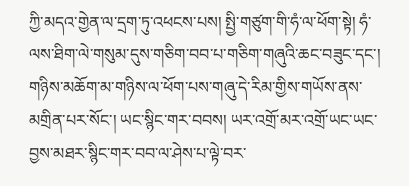ཀྱི་མདའ་གྱེན་ལ་དྲག་ཏུ་འཕངས་པས། སྤྱི་གཙུག་གི་ཧཾ་ལ་ཕོག་སྟེ། ཧཾ་ལས་ཐིག་ལེ་གསུམ་དུས་གཅིག་བབ་པ་གཅིག་གཞུའི་ཆང་བཟུང་དང་། གཉིས་མཆོག་མ་གཉིས་ལ་ཕོག་པས་གཞུ་དེ་རིམ་གྱིས་གཡོས་ནས་མགྲིན་པར་སོང་། ཡང་སྙིང་གར་བབས། ཡར་འགྲོ་མར་འགྲོ་ཡང་ཡང་བྱས་མཐར་སྙིང་གར་བབ་ལ་ཤེས་པ་ལྟེ་བར་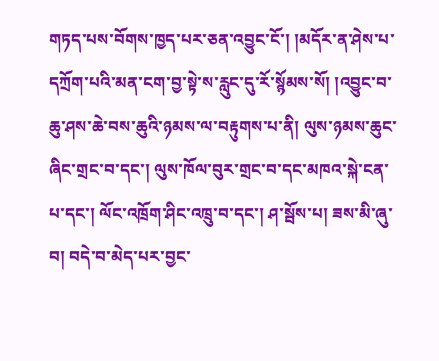གཏད་པས་བོགས་ཁྱད་པར་ཅན་འབྱུང་ངོ་། །མདོར་ན་ཤེས་པ་དཀྲོག་པའི་མན་ངག་བྱ་སྟེ་ས་རླུང་དུ་རོ་སྙོམས་སོ། །འབྱུང་བ་ཆུ་ཤས་ཆེ་བས་ཆུའི་ཉམས་ལ་བརྟུགས་པ་ནི། ལུས་ཉམས་ཆུང་ཞིང་གྲང་བ་དང་། ལུས་ཁོལ་བུར་གྲང་བ་དང་མཁའ་སྐེ་ངན་པ་དང་། ལོང་འཁྲོག་ཤིང་འཁྲུ་བ་དང་། ཤ་སྦོས་པ། ཟས་མི་ཞུ་བ། བདེ་བ་མེད་པར་བྱང་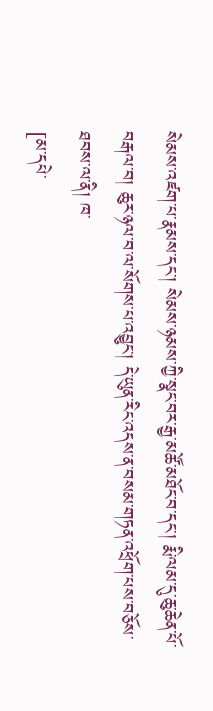སེམས་འཛག་པ་རྣམས་དང་། སེམས་ཉམས་ཀྱི་སྣང་བར་རྒྱ་མཚོ་མཐོང་བ་དང་། རྨི་ལམ་དུ་ཆུ་ཆེན་པོ་བརྒལ་བ། ཆུར་ཉལ་བ་ལ་སོགས་པ་འབྱུང་། དེ་ཡུན་རིང་འདས་ན་བསམ་གཏན་འཕྲོག་པས་བཅོས་ཐབས་ལ་ནི། ཁ་
[མ་དཔེ་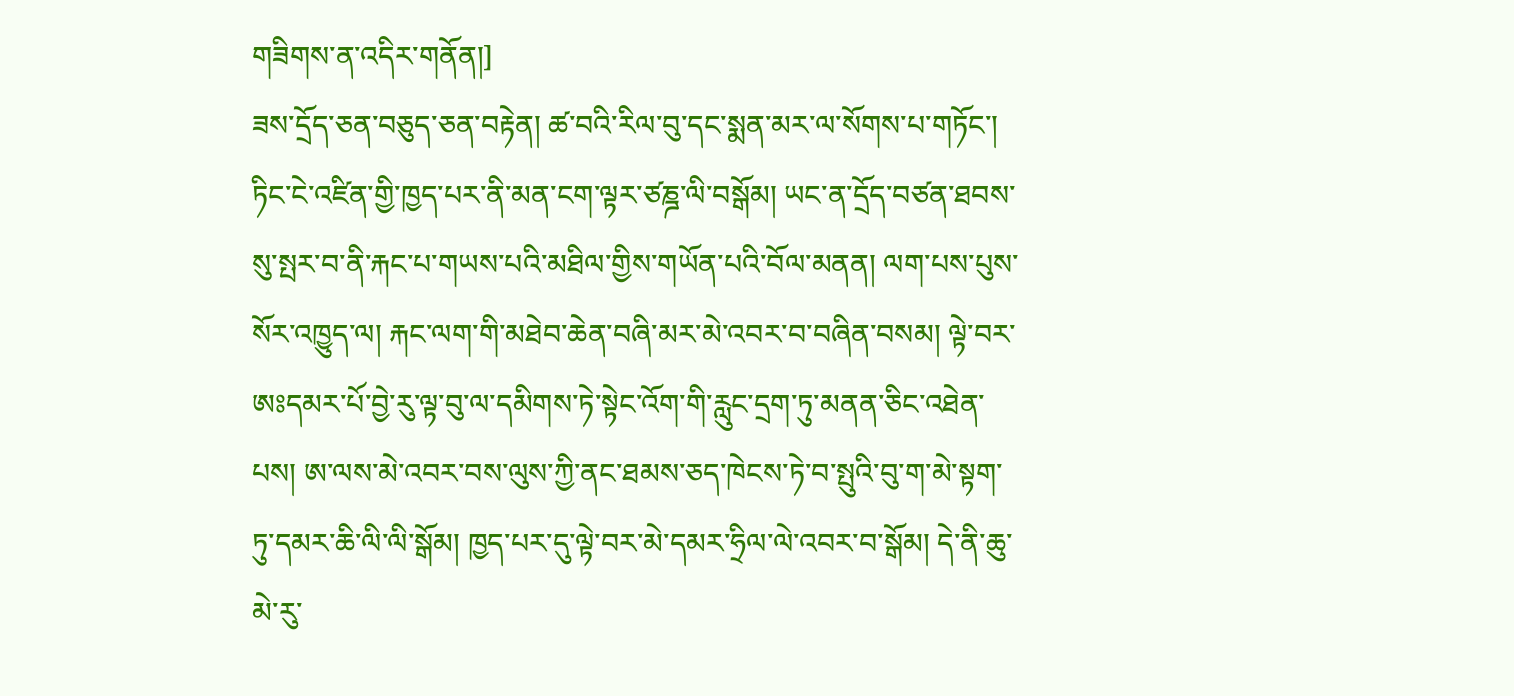གཟིགས་ན་འདིར་གནོན།]
ཟས་དྲོད་ཅན་བཅུད་ཅན་བརྟེན། ཚ་བའི་རིལ་བུ་དང་སྨན་མར་ལ་སོགས་པ་གཏོང་། ཏིང་ངེ་འཛིན་གྱི་ཁྱད་པར་ནི་མན་ངག་ལྟར་ཙཎྜ་ལི་བསྒོམ། ཡང་ན་དྲོད་བཙན་ཐབས་སུ་སྤར་བ་ནི་རྐང་པ་གཡས་པའི་མཐིལ་གྱིས་གཡོན་པའི་བོལ་མནན། ལག་པས་པུས་སོར་འཁྱུད་ལ། རྐང་ལག་གི་མཐེབ་ཆེན་བཞི་མར་མེ་འབར་བ་བཞིན་བསམ། ལྟེ་བར་ཨཿདམར་པོ་བྱེ་རུ་ལྟ་བུ་ལ་དམིགས་ཏེ་སྟེང་འོག་གི་རླུང་དྲག་ཏུ་མནན་ཅིང་འཐེན་པས། ཨ་ལས་མེ་འབར་བས་ལུས་ཀྱི་ནང་ཐམས་ཅད་ཁེངས་ཏེ་བ་སྤུའི་བུ་ག་མེ་སྟག་ཏུ་དམར་ཆི་ལི་ལི་སྒོམ། ཁྱད་པར་དུ་ལྟེ་བར་མེ་དམར་ཧྲིལ་ལེ་འབར་བ་སྒོམ། དེ་ནི་ཆུ་མེ་རུ་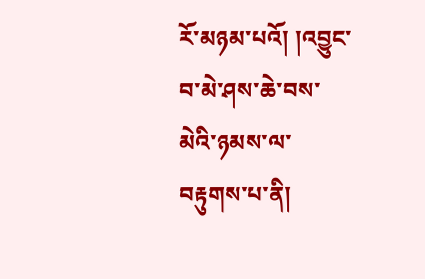རོ་མཉམ་པའོ། །འབྱུང་བ་མེ་ཤས་ཆེ་བས་མེའི་ཉམས་ལ་བརྟུགས་པ་ནི།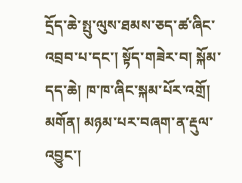དྲོད་ཆེ་སྤུ་ལུས་ཐམས་ཅད་ཚ་ཞིང་འབྲབ་པ་དང་། སྟོད་གཟེར་བ། སྐོམ་དད་ཆེ། ཁ་ཁ་ཞིང་སྐམ་པོར་འགྲོ། མགོན། མཉམ་པར་བཞག་ན་རྡུལ་འབྱུང་།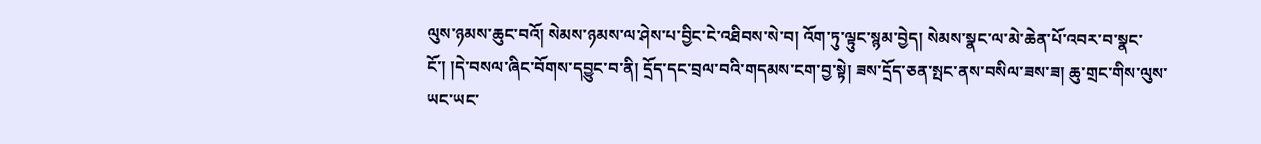ལུས་ཉམས་ཆུང་བའོ། སེམས་ཉམས་ལ་ཤེས་པ་བྱིང་ངེ་འཐིབས་སེ་བ། འོག་ཏུ་ལྟུང་སྙམ་བྱེད། སེམས་སྣང་ལ་མེ་ཆེན་པོ་འབར་བ་སྣང་ངོ་། །དེ་བསལ་ཞིང་བོགས་དབྱུང་བ་ནི། དྲོད་དང་བྲལ་བའི་གདམས་ངག་བྱ་སྟེ། ཟས་དྲོད་ཅན་སྤང་ནས་བསིལ་ཟས་ཟ། ཆུ་གྲང་གིས་ལུས་ཡང་ཡང་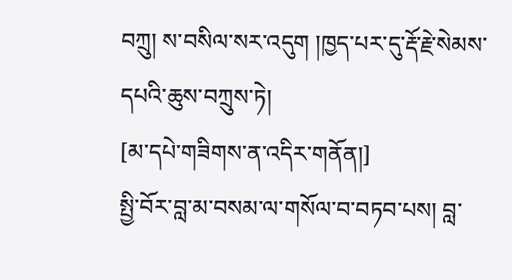བཀྲུ། ས་བསིལ་སར་འདུག །ཁྱད་པར་དུ་རྡོ་རྗེ་སེམས་དཔའི་ཆུས་བཀྲུས་ཏེ།
[མ་དཔེ་གཟིགས་ན་འདིར་གནོན།]
སྤྱི་བོར་བླ་མ་བསམ་ལ་གསོལ་བ་བཏབ་པས། བླ་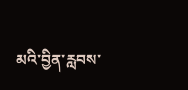མའི་བྱིན་རླབས་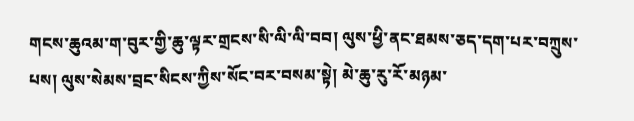གངས་ཆུའམ་ག་བུར་གྱི་ཆུ་ལྟར་གྲངས་སི་ལི་ལི་བབ། ལུས་ཕྱི་ནང་ཐམས་ཅད་དག་པར་བཀྲུས་པས། ལུས་སེམས་བྲང་སིངས་ཀྱིས་སོང་བར་བསམ་སྟེ། མེ་ཆུ་རུ་རོ་མཉམ་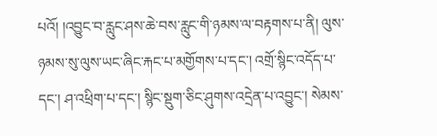པའོ། །འབྱུང་བ་རླུང་ཤས་ཆེ་བས་རླུང་གི་ཉམས་ལ་བརྟགས་པ་ནི། ལུས་ཉམས་སུ་ལུས་ཡང་ཞིང་རྐང་པ་མགྱོགས་པ་དང་། འགྲོ་སྙིང་འདོད་པ་དང་། ཤ་འཕྲིག་པ་དང་། སྙིང་སྡུག་ཅིང་ཤུགས་འདྲེན་པ་འབྱུང་། སེམས་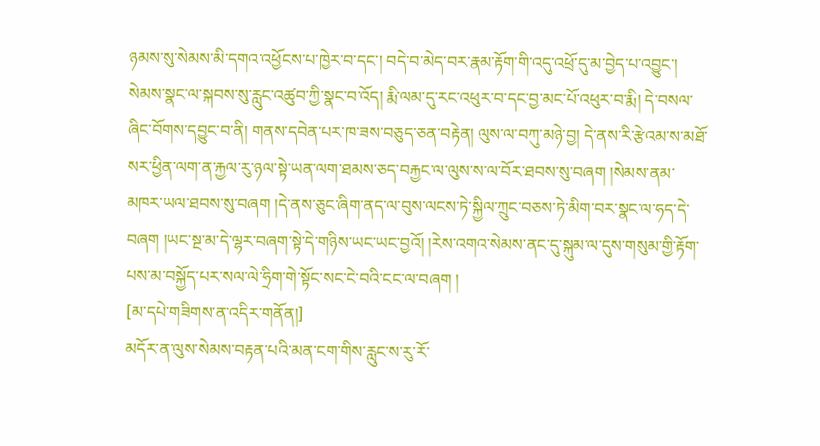ཉམས་སུ་སེམས་མི་དགའ་འཕྱོངས་པ་ཁྱེར་བ་དང་། བདེ་བ་མེད་བར་རྣམ་རྟོག་གི་འདུ་འཕྲོ་དུ་མ་བྱེད་པ་འབྱུང་། སེམས་སྣང་ལ་སྐབས་སུ་རླུང་འཚུབ་ཀྱི་སྣང་བ་འོད། རྨི་ལམ་དུ་རང་འཕུར་བ་དང་བྱ་མང་པོ་འཕུར་བ་རྨི། དེ་བསལ་ཞིང་བོགས་དབྱུང་བ་ནི། གནས་དབེན་པར་ཁ་ཟས་བཅུད་ཅན་བརྟེན། ལུས་ལ་བཀུ་མཉེ་བྱ། དེ་ནས་རི་རྩེའམ་ས་མཐོ་སར་ཕྱིན་ལག་ན་རྐྱལ་རུ་ཉལ་སྟེ་ཡན་ལག་ཐམས་ཅད་བརྐྱང་ལ་ལུས་ས་ལ་བོར་ཐབས་སུ་བཞག །སེམས་ནམ་མཁར་ཡལ་ཐབས་སུ་བཞག །དེ་ནས་ཅུང་ཞིག་ནད་ལ་བུས་ལངས་ཏེ་སྐྱིལ་ཀྲུང་བཅས་ཏེ་མིག་བར་སྣང་ལ་ཧད་དེ་བཞག །ཡང་སྔ་མ་དེ་ལྷར་བཞག་སྟེ་དེ་གཉིས་ཡང་ཡང་བྱའོ། །རེས་འགའ་སེམས་ནང་དུ་སྐུམ་ལ་དུས་གསུམ་གྱི་རྟོག་པས་མ་བསྐྱོད་པར་སལ་ལེ་ཧྲིག་གེ་སྟོང་སང་ངེ་བའི་ངང་ལ་བཞག །
[མ་དཔེ་གཟིགས་ན་འདིར་གནོན།]
མདོར་ན་ལུས་སེམས་བརྟན་པའི་མན་ངག་གིས་རླུང་ས་རུ་རོ་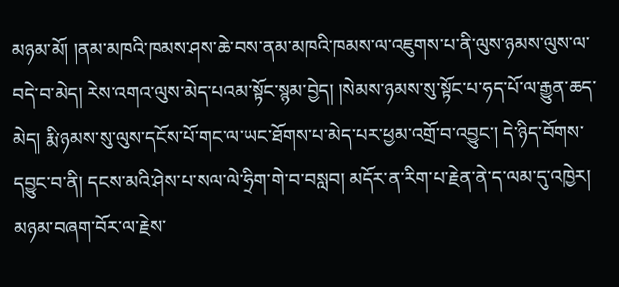མཉམ་མོ། །ནམ་མཁའི་ཁམས་ཤས་ཆེ་བས་ནམ་མཁའི་ཁམས་ལ་འཇུགས་པ་ནི་ལུས་ཉམས་ལུས་ལ་བདེ་བ་མེད། རེས་འགའ་ལུས་མེད་པའམ་སྟོང་སྙམ་བྱེད། །སེམས་ཉམས་སུ་སྟོང་པ་ཧད་པོ་ལ་རྒྱུན་ཆད་མེད། རྨི་ཉམས་སུ་ལུས་དངོས་པོ་གང་ལ་ཡང་ཐོགས་པ་མེད་པར་ཕྱམ་འགྲོ་བ་འབྱུང་། དེ་ཉིད་བོགས་དབྱུང་བ་ནི། དངས་མའི་ཤེས་པ་སལ་ལེ་ཧྲིག་གེ་བ་བསླབ། མདོར་ན་རིག་པ་རྗེན་ནེ་ད་ལམ་དུ་འཁྱེར། མཉམ་བཞག་བོར་ལ་རྗེས་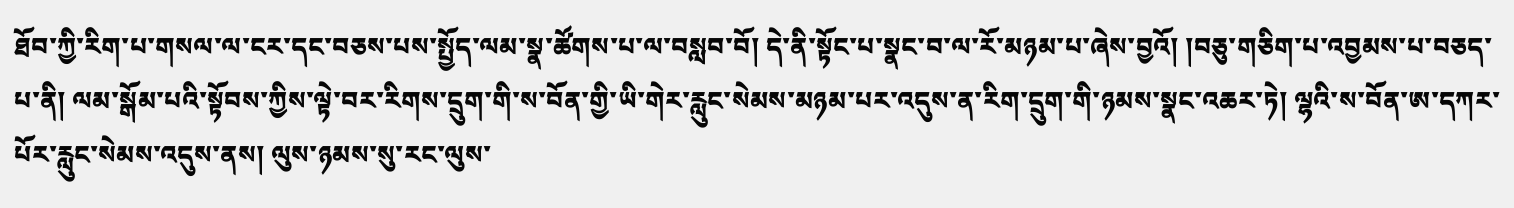ཐོབ་ཀྱི་རིག་པ་གསལ་ལ་ངར་དང་བཅས་པས་སྤྱོད་ལམ་སྣ་ཚོགས་པ་ལ་བསླབ་བོ། དེ་ནི་སྟོང་པ་སྣང་བ་ལ་རོ་མཉམ་པ་ཞེས་བྱའོ། །བཅུ་གཅིག་པ་འབྱམས་པ་བཅད་པ་ནི། ལམ་སྒོམ་པའི་སྟོབས་ཀྱིས་ལྟེ་བར་རིགས་དྲུག་གི་ས་བོན་གྱི་ཡི་གེར་རླུང་སེམས་མཉམ་པར་འདུས་ན་རིག་དྲུག་གི་ཉམས་སྣང་འཆར་ཏེ། ལྷའི་ས་བོན་ཨ་དཀར་པོར་རླུང་སེམས་འདུས་ནས། ལུས་ཉམས་སུ་རང་ལུས་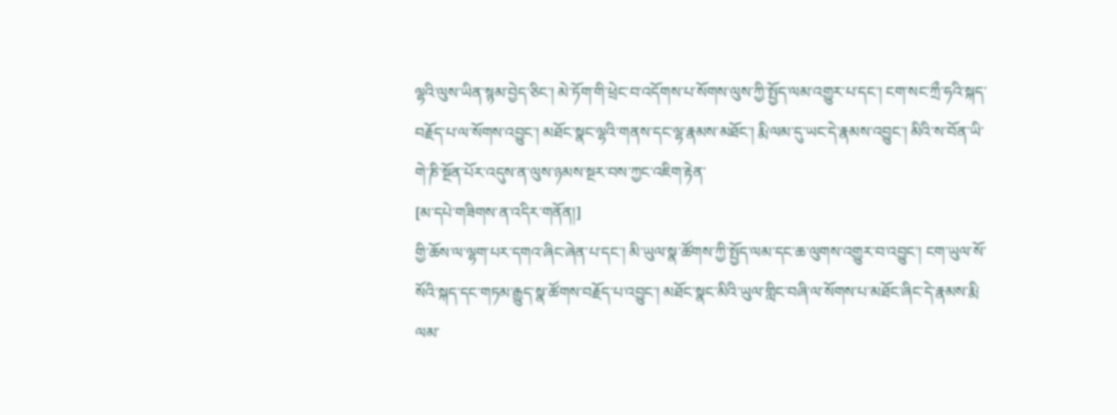ལྷའི་ལུས་ཡིན་སྙམ་བྱེད་ཅིང་། མེ་ཏོག་གི་ཕྲེང་བ་འདོགས་པ་སོགས་ལུས་ཀྱི་སྤྱོད་ལམ་འགྱུར་པ་དང་། ངག་སང་ཀྲྀ་ཧའི་སྐད་བརྗོད་པ་ལ་སོགས་འབྱུང་། མཐོང་སྣང་ལྷའི་གནས་དང་ལྷ་རྣམས་མཐོང་། རྨི་ལམ་དུ་ཡང་དེ་རྣམས་འབྱུང་། མིའི་ས་བོན་ཡི་གེ་ཎི་སྔོན་པོར་འདུས་ན་ལུས་ཉམས་སྔར་བས་ཀྱང་འཇིག་རྟེན་
[མ་དཔེ་གཟིགས་ན་འདིར་གནོན།]
གྱི་ཆོས་ལ་ལྷག་པར་དགའ་ཞིང་ཞེན་པ་དང་། མི་ཡུལ་སྣ་ཚོགས་ཀྱི་སྤྱོད་ལམ་དང་ཆ་ལུགས་འགྱུར་བ་འབྱུང་། ངག་ཡུལ་སོ་སོའི་སྐད་དང་གཏམ་རྒྱུད་སྣ་ཚོགས་བརྗོད་པ་འབྱུང་། མཐོང་སྣང་མིའི་ཡུལ་གླིང་བཞི་ལ་སོགས་པ་མཐོང་ཞིང་དེ་རྣམས་རྨི་ལམ་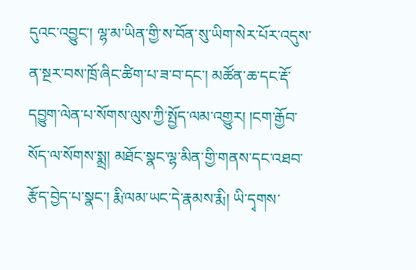དུའང་འབྱུང་། ལྷ་མ་ཡིན་གྱི་ས་བོན་སུ་ཡིག་སེར་པོར་འདུས་ན་སྔར་བས་ཁྲོ་ཞིང་ཚིག་པ་ཟ་བ་དང་། མཚོན་ཆ་དང་རྡོ་དབྱུག་ལེན་པ་སོགས་ལུས་ཀྱི་སྤྱོད་ལམ་འགྱུར། །ངག་རྒྱོབ་སོད་ལ་སོགས་སྨྲ། མཐོང་སྣང་ལྷ་མིན་གྱི་གནས་དང་འཐབ་རྩོད་བྱེད་པ་སྣང་། རྨི་ལམ་ཡང་དེ་རྣམས་རྨི། ཡི་དྭགས་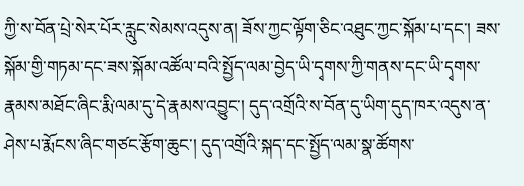ཀྱི་ས་བོན་པྲེ་སེར་པོར་རླུང་སེམས་འདུས་ན། ཟོས་ཀྱང་ལྟོག་ཅིང་འཐུང་ཀྱང་སྐོམ་པ་དང་། ཟས་སྐོམ་གྱི་གཏམ་དང་ཟས་སྐོམ་འཚོལ་བའི་སྤྱོད་ལམ་བྱེད་ཡི་དྭགས་ཀྱི་གནས་དང་ཡི་དྭགས་རྣམས་མཐོང་ཞིང་རྨི་ལམ་དུ་དེ་རྣམས་འབྱུང་། དུད་འགྲོའི་ས་བོན་དུ་ཡིག་དུད་ཁར་འདུས་ན་ཤེས་པ་རྨོངས་ཞིང་གཙང་རྩོག་ཆུང་། དུད་འགྲོའི་སྐད་དང་སྤྱོད་ལམ་སྣ་ཚོགས་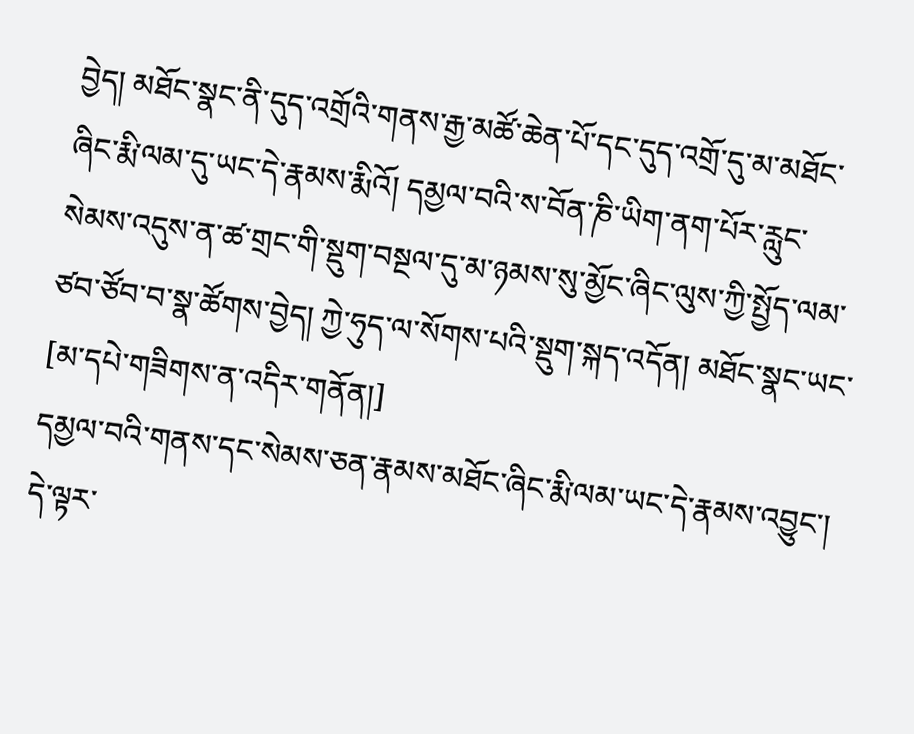བྱེད། མཐོང་སྣང་ནི་དུད་འགྲོའི་གནས་རྒྱ་མཚོ་ཆེན་པོ་དང་དུད་འགྲོ་དུ་མ་མཐོང་ཞིང་རྨི་ལམ་དུ་ཡང་དེ་རྣམས་རྨིའོ། དམྱལ་བའི་ས་བོན་ཎི་ཡིག་ནག་པོར་རླུང་སེམས་འདུས་ན་ཚ་གྲང་གི་སྡུག་བསྔལ་དུ་མ་ཉམས་སུ་མྱོང་ཞིང་ལུས་ཀྱི་སྤྱོད་ལམ་ཙབ་ཙོབ་བ་སྣ་ཚོགས་བྱེད། ཀྱེ་ཧུད་ལ་སོགས་པའི་སྡུག་སྐད་འདོན། མཐོང་སྣང་ཡང་
[མ་དཔེ་གཟིགས་ན་འདིར་གནོན།]
དམྱལ་བའི་གནས་དང་སེམས་ཅན་རྣམས་མཐོང་ཞིང་རྨི་ལམ་ཡང་དེ་རྣམས་འབྱུང་། དེ་ལྟར་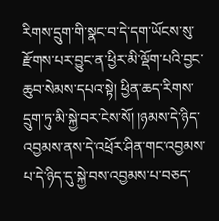རིགས་དྲུག་གི་སྣང་བ་དེ་དག་ཡོངས་སུ་རྫོགས་པར་བྱུང་ན་ཕྱིར་མི་ལྡོག་པའི་བྱང་ཆུབ་སེམས་དཔའ་སྟེ། ཕྱིན་ཆད་རིགས་དྲུག་ཏུ་མི་སྐྱེ་བར་ངེས་སོ། །ཉམས་དེ་ཉིད་འབྱམས་ནས་དེ་འཕྲོར་ཤིན་གང་འབྱམས་པ་དེ་ཉིད་དུ་སྐྱེ་བས་འབྱམས་པ་བཅད་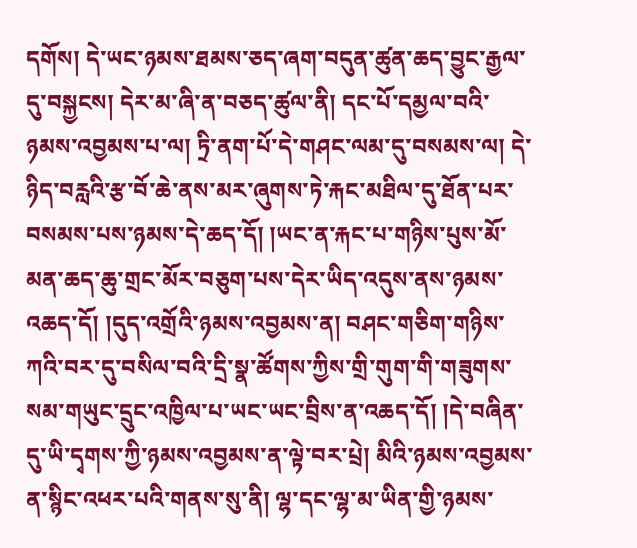དགོས། དེ་ཡང་ཉམས་ཐམས་ཅད་ཞག་བདུན་ཚུན་ཆད་བྱུང་རྒྱལ་དུ་བསྐྱངས། དེར་མ་ཞི་ན་བཅད་ཚུལ་ནི། དང་པོ་དམྱལ་བའི་ཉམས་འབྱམས་པ་ལ། ཏྲི་ནག་པོ་དེ་གཤང་ལམ་དུ་བསམས་ལ། དེ་ཉིད་བརླའི་རྩ་བོ་ཆེ་ནས་མར་ཞུགས་ཏེ་རྐང་མཐིལ་དུ་ཐོན་པར་བསམས་པས་ཉམས་དེ་ཆད་དོ། །ཡང་ན་རྐང་པ་གཉིས་པུས་མོ་མན་ཆད་ཆུ་གྲང་མོར་བཅུག་པས་དེར་ཡིད་འདུས་ནས་ཉམས་འཆད་དོ། །དུད་འགྲོའི་ཉམས་འབྱམས་ན། བཤང་གཅིག་གཉིས་ཀའི་བར་དུ་བསིལ་བའི་དྲི་སྣ་ཚོགས་ཀྱིས་གྲི་གུག་གི་གཟུགས་སམ་གཡུང་དྲུང་འཁྱིལ་པ་ཡང་ཡང་བྲིས་ན་འཆད་དོ། །དེ་བཞིན་དུ་ཡི་དྭགས་ཀྱི་ཉམས་འབྱམས་ན་ལྟེ་བར་པྲེ། མིའི་ཉམས་འབྱམས་ན་སྙིང་འཕར་པའི་གནས་སུ་ནི། ལྷ་དང་ལྷ་མ་ཡིན་གྱི་ཉམས་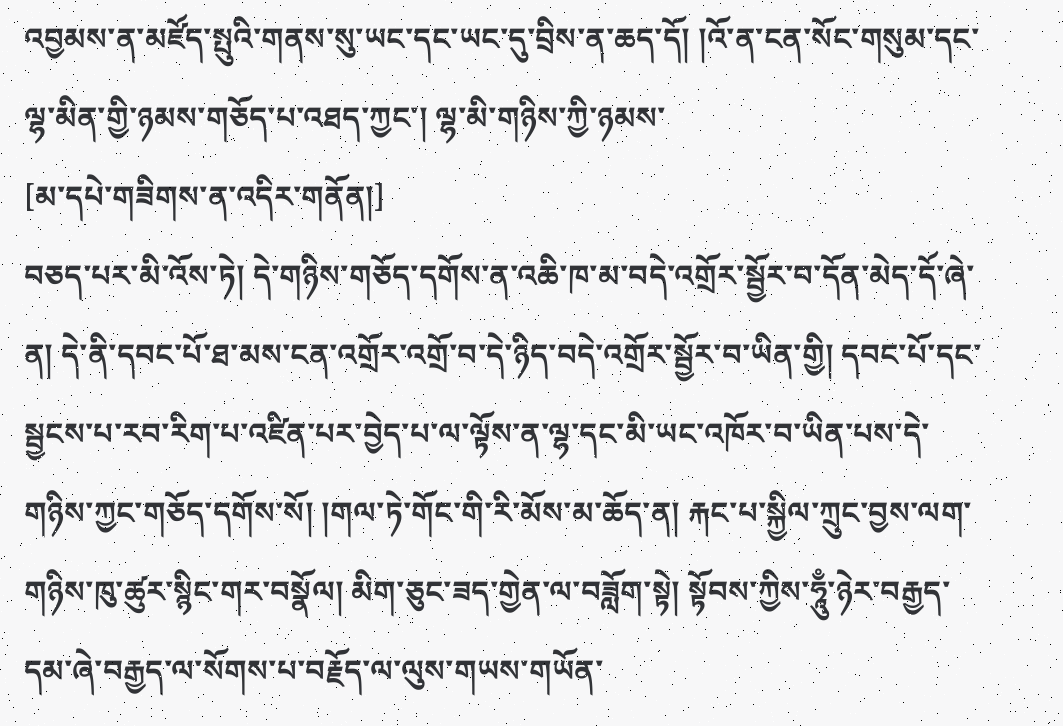འབྱམས་ན་མཛོད་སྤུའི་གནས་སུ་ཡང་དང་ཡང་དུ་བྲིས་ན་ཆད་དོ། །འོ་ན་ངན་སོང་གསུམ་དང་ལྷ་མིན་གྱི་ཉམས་གཅོད་པ་འཐད་ཀྱང་། ལྷ་མི་གཉིས་ཀྱི་ཉམས་
[མ་དཔེ་གཟིགས་ན་འདིར་གནོན།]
བཅད་པར་མི་འོས་ཏེ། དེ་གཉིས་གཅོད་དགོས་ན་འཆི་ཁ་མ་བདེ་འགྲོར་སྦྱོར་བ་དོན་མེད་དོ་ཞེ་ན། དེ་ནི་དབང་པོ་ཐ་མས་ངན་འགྲོར་འགྲོ་བ་དེ་ཉིད་བདེ་འགྲོར་སྦྱོར་བ་ཡིན་གྱི། དབང་པོ་དང་སྦྱངས་པ་རབ་རིག་པ་འཛིན་པར་བྱེད་པ་ལ་ལྟོས་ན་ལྷ་དང་མི་ཡང་འཁོར་བ་ཡིན་པས་དེ་གཉིས་ཀྱང་གཅོད་དགོས་སོ། །གལ་ཏེ་གོང་གི་རི་མོས་མ་ཆོད་ན། རྐང་པ་སྐྱིལ་ཀྲུང་བྱས་ལག་གཉིས་ཁུ་ཚུར་སྙིང་གར་བསྣོལ། མིག་ཅུང་ཟད་གྱེན་ལ་བཟློག་སྟེ། སྟོབས་ཀྱིས་ཧཱུྃ་ཉེར་བརྒྱད་དམ་ཞེ་བརྒྱད་ལ་སོགས་པ་བརྗོད་ལ་ལུས་གཡས་གཡོན་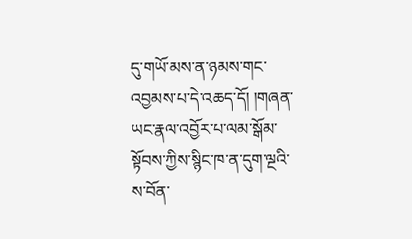དུ་གཡོ་མས་ན་ཉམས་གང་འབྱམས་པ་དེ་འཆད་དོ། །གཞན་ཡང་རྣལ་འབྱོར་པ་ལམ་སྒོམ་སྟོབས་ཀྱིས་སྙིང་ཁ་ན་དུག་ལྔའི་ས་བོན་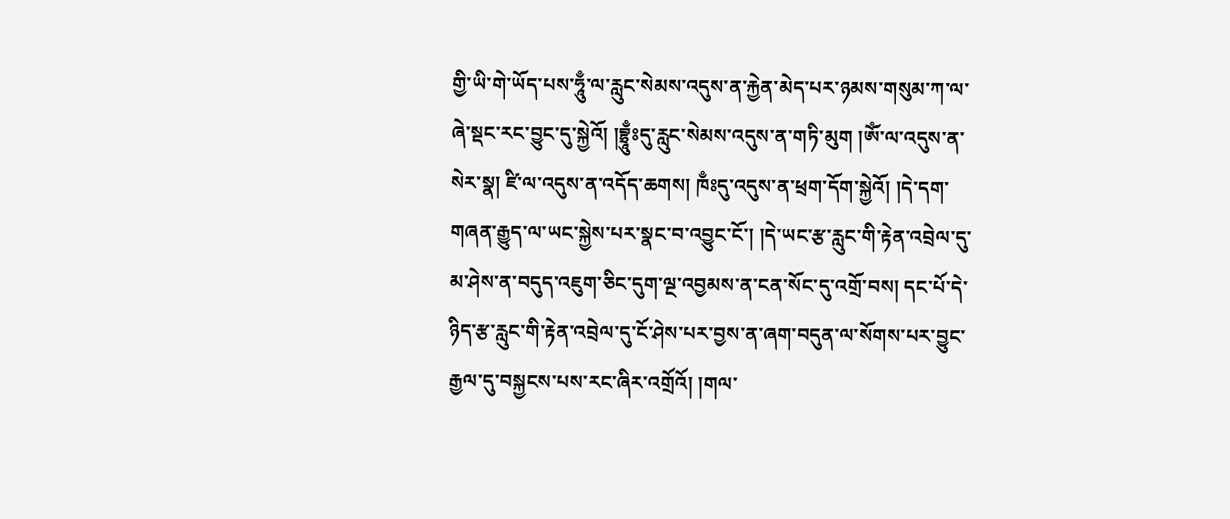གྱི་ཡི་གེ་ཡོད་པས་ཧཱུྃ་ལ་རླུང་སེམས་འདུས་ན་རྐྱེན་མེད་པར་ཉམས་གསུམ་ཀ་ལ་ཞེ་སྡང་རང་བྱུང་དུ་སྐྱེའོ། །བྷྲཱུྃཿདུ་རླུང་སེམས་འདུས་ན་གཏི་མུག །ཨོཾ་ལ་འདུས་ན་སེར་སྣ། ཛི་ལ་འདུས་ན་འདོད་ཆགས། ཁྃཿདུ་འདུས་ན་ཕྲག་དོག་སྐྱེའོ། །དེ་དག་གཞན་རྒྱུད་ལ་ཡང་སྐྱེས་པར་སྣང་བ་འབྱུང་ངོ་། །དེ་ཡང་རྩ་རླུང་གི་རྟེན་འབྲེལ་དུ་མ་ཤེས་ན་བདུད་འཇུག་ཅིང་དུག་ལྔ་འབྱམས་ན་ངན་སོང་དུ་འགྲོ་བས། དང་པོ་དེ་ཉིད་རྩ་རླུང་གི་རྟེན་འབྲེལ་དུ་ངོ་ཤེས་པར་བྱས་ན་ཞག་བདུན་ལ་སོགས་པར་བྱུང་རྒྱལ་དུ་བསྐྱངས་པས་རང་ཞིར་འགྲོའོ། །གལ་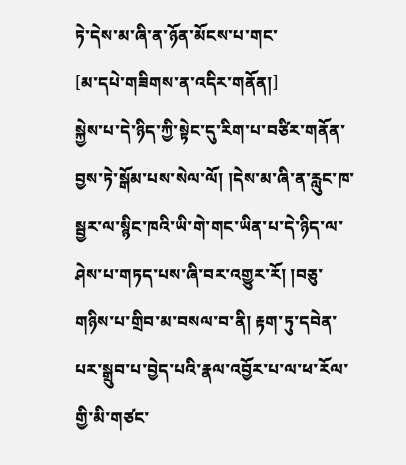ཏེ་དེས་མ་ཞི་ན་ཉོན་མོངས་པ་གང་
[མ་དཔེ་གཟིགས་ན་འདིར་གནོན།]
སྐྱེས་པ་དེ་ཉིད་ཀྱི་སྟེང་དུ་རིག་པ་བཙིར་གནོན་བྱས་ཏེ་སྒོམ་པས་སེལ་ལོ། །དེས་མ་ཞི་ན་རླུང་ཁ་སྦྱར་ལ་སྙིང་ཁའི་ཡི་གེ་གང་ཡིན་པ་དེ་ཉིད་ལ་ཤེས་པ་གཏད་པས་ཞི་བར་འགྱུར་རོ། །བཅུ་གཉིས་པ་གྲིབ་མ་བསལ་བ་ནི། རྟག་ཏུ་དབེན་པར་སྒྲུབ་པ་བྱེད་པའི་རྣལ་འབྱོར་པ་ལ་ཕ་རོལ་གྱི་མི་གཙང་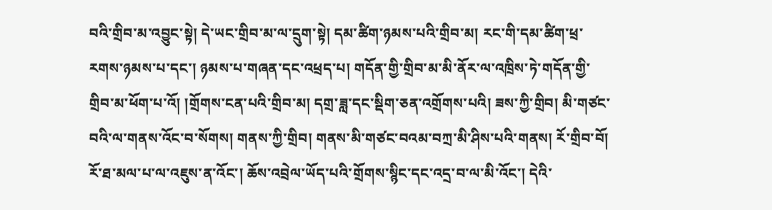བའི་གྲིབ་མ་འབྱུང་སྟེ། དེ་ཡང་གྲིབ་མ་ལ་དྲུག་སྟེ། དམ་ཚིག་ཉམས་པའི་གྲིབ་མ། རང་གི་དམ་ཚིག་ཕྲ་རགས་ཉམས་པ་དང་། ཉམས་པ་གཞན་དང་འཕྲད་པ། གདོན་གྱི་གྲིབ་མ་མི་ནོར་ལ་འཁྲིས་ཏེ་གདོན་གྱི་གྲིབ་མ་ཕོག་པ་འོ། །གྲོགས་ངན་པའི་གྲིབ་མ། དགྲ་ཟླ་དང་སྡིག་ཅན་འགྲོགས་པའི། ཟས་ཀྱི་གྲིབ། མི་གཙང་བའི་ལ་གནས་འོང་བ་སོགས། གནས་ཀྱི་གྲིབ། གནས་མི་གཙང་བའམ་བཀྲ་མི་ཤིས་པའི་གནས། རོ་གྲིབ་བོ། རོ་ཐ་མལ་པ་ལ་འཇུས་ན་འོང་། ཆོས་འབྲེལ་ཡོད་པའི་གྲོགས་སྙིང་དང་འདྲ་བ་ལ་མི་འོང་། དེའི་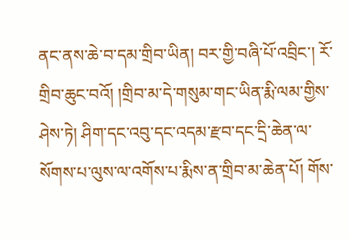ནང་ནས་ཆེ་བ་དམ་གྲིབ་ཡིན། བར་གྱི་བཞི་པོ་འབྲིང་། རོ་གྲིབ་ཆུང་བའོ། །གྲིབ་མ་དེ་གསུམ་གང་ཡིན་རྨི་ལམ་གྱིས་ཤེས་ཏེ། ཤིག་དང་འབུ་དང་འདམ་རྫབ་དང་དྲི་ཆེན་ལ་སོགས་པ་ལུས་ལ་འགོས་པ་རྨིས་ན་གྲིབ་མ་ཆེན་པོ། གོས་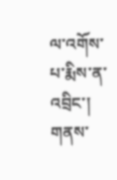ལ་འགོས་པ་རྨིས་ན་འབྲིང་། གནས་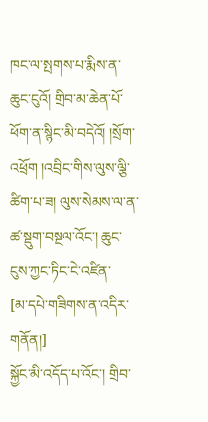ཁང་ལ་སྤགས་པ་རྨིས་ན་ཆུང་ངུའོ། གྲིབ་མ་ཆེན་པོ་ཕོག་ན་སྙིང་མི་བདེའོ། །སྲོག་འཕྲོག །འབྲིང་གིས་ལུས་ལྕི་ཚིག་པ་ཟ། ལུས་སེམས་ལ་ན་ཚ་སྡུག་བསྔལ་འོང་། ཆུང་ངུས་ཀྱང་ཏིང་ངེ་འཛིན་
[མ་དཔེ་གཟིགས་ན་འདིར་གནོན།]
སྐྱོང་མི་འདོད་པ་འོང་། གྲིབ་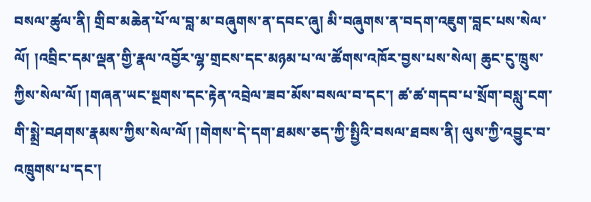བསལ་ཚུལ་ནི། གྲིབ་མཆེན་པོ་ལ་བླ་མ་བཞུགས་ན་དབང་ཞུ། མི་བཞུགས་ན་བདག་འཇུག་བླང་པས་སེལ་ལོ། །འབྲིང་དམ་ལྡན་གྱི་རྣལ་འབྱོར་ལྷ་གྲངས་དང་མཉམ་པ་ལ་ཚོགས་འཁོར་བྱས་པས་སེལ། ཆུང་ངུ་ཁྲུས་ཀྱིས་སེལ་ལོ། །གཞན་ཡང་སྔགས་དང་རྟེན་འབྲེལ་ཟབ་མོས་བསལ་བ་དང་། ཚ་ཚ་གདབ་པ་སྲོག་བསླུ་ངག་གི་སྨྲེ་བཤགས་རྣམས་ཀྱིས་སེལ་ལོ། །གེགས་དེ་དག་ཐམས་ཅད་ཀྱི་སྤྱིའི་བསལ་ཐབས་ནི། ལུས་ཀྱི་འབྱུང་བ་འཁྲུགས་པ་དང་།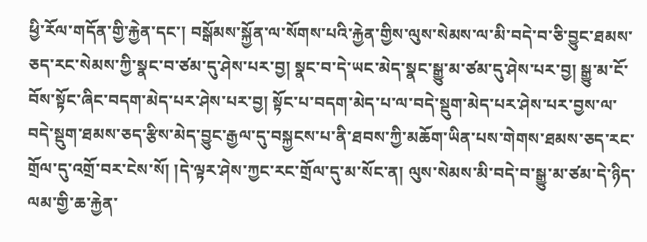ཕྱི་རོལ་གདོན་གྱི་རྐྱེན་དང་། བསྒོམས་སྐྱོན་ལ་སོགས་པའི་རྐྱེན་གྱིས་ལུས་སེམས་ལ་མི་བདེ་བ་ཅི་བྱུང་ཐམས་ཅད་རང་སེམས་ཀྱི་སྣང་བ་ཙམ་དུ་ཤེས་པར་བྱ། སྣང་བ་དེ་ཡང་མེད་སྣང་སྒྱུ་མ་ཙམ་དུ་ཤེས་པར་བྱ། སྒྱུ་མ་ངོ་བོས་སྟོང་ཞིང་བདག་མེད་པར་ཤེས་པར་བྱ། སྟོང་པ་བདག་མེད་པ་ལ་བདེ་སྡུག་མེད་པར་ཤེས་པར་བྱས་ལ་བདེ་སྡུག་ཐམས་ཅད་རྩིས་མེད་བྱུང་རྒྱལ་དུ་བསྐྱངས་པ་ནི་ཐབས་ཀྱི་མཆོག་ཡིན་པས་གེགས་ཐམས་ཅད་རང་གྲོལ་དུ་འགྲོ་བར་ངེས་སོ། །དེ་ལྟར་ཤེས་ཀྱང་རང་གྲོལ་དུ་མ་སོང་ན། ལུས་སེམས་མི་བདེ་བ་སྒྱུ་མ་ཙམ་དེ་ཉིད་ལམ་གྱི་ཆ་རྐྱེན་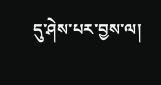དུ་ཤེས་པར་བྱས་ལ།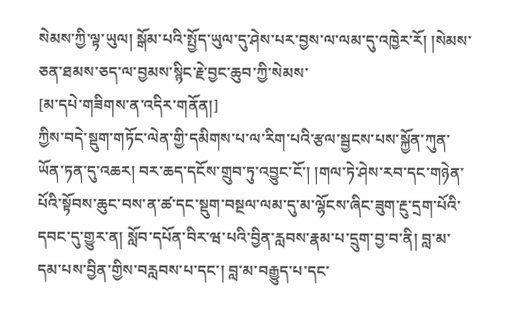སེམས་ཀྱི་ལྟ་ཡུལ། སྒོམ་པའི་སྤྱོད་ཡུལ་དུ་ཤེས་པར་བྱས་ལ་ལམ་དུ་འཁྱེར་རོ། །སེམས་ཅན་ཐམས་ཅད་ལ་བྱམས་སྙིང་རྗེ་བྱང་ཆུབ་ཀྱི་སེམས་
[མ་དཔེ་གཟིགས་ན་འདིར་གནོན།]
ཀྱིས་བདེ་སྡུག་གཏོང་ལེན་གྱི་དམིགས་པ་ལ་རིག་པའི་རྩལ་སྦྱངས་པས་སྐྱོན་ཀུན་ཡོན་ཏན་དུ་འཆར། བར་ཆད་དངོས་གྲུབ་ཏུ་འབྱུང་ངོ་། །གལ་ཏེ་ཤེས་རབ་དང་གཉེན་པོའི་སྟོབས་ཆུང་བས་ན་ཚ་དང་སྡུག་བསྔལ་ལམ་དུ་མ་ལྷོངས་ཞིང་ཟུག་རྔུ་དྲག་པོའི་དབང་དུ་གྱུར་ན། སློབ་དཔོན་བིར་ཝ་པའི་བྱིན་རླབས་རྣམ་པ་དྲུག་བྱ་བ་ནི། བླ་མ་དམ་པས་བྱིན་གྱིས་བརླབས་པ་དང་། བླ་མ་བརྒྱུད་པ་དང་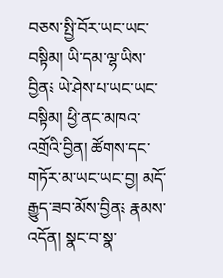བཅས་སྤྱི་བོར་ཡང་ཡང་བསྟིམ། ཡི་དམ་ལྷ་ཡིས་བྱིན༴ ཡེ་ཤེས་པ་ཡང་ཡང་བསྟིམ། ཕྱི་ནང་མཁའ་འགྲོའི་བྱིན། ཚོགས་དང་གཏོར་མ་ཡང་ཡང་བྱ། མདོ་རྒྱུད་ཟབ་མོས་བྱིན༴ རྣམས་འདོན། སྣང་བ་སྣ་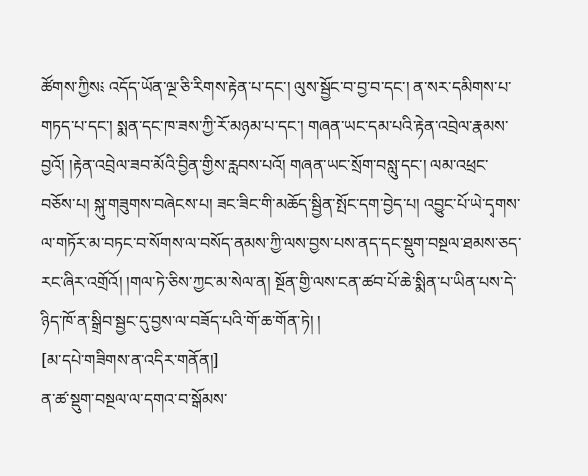ཚོགས་ཀྱིས༴ འདོད་ཡོན་ལྔ་ཅི་རིགས་རྟེན་པ་དང་། ལུས་སྦྱོང་བ་བྱ་བ་དང་། ན་སར་དམིགས་པ་གཏད་པ་དང་། སྨན་དང་ཁ་ཟས་ཀྱི་རོ་མཉམ་པ་དང་། གཞན་ཡང་དམ་པའི་རྟེན་འབྲེལ་རྣམས་བྱའོ། །རྟེན་འབྲེལ་ཟབ་མོའི་བྱིན་གྱིས་རླབས་པའོ། གཞན་ཡང་སྲོག་བསླུ་དང་། ལམ་འཕྲང་བཅོས་པ། སྐུ་གཟུགས་བཞེངས་པ། ཟང་ཟིང་གི་མཆོད་སྦྱིན་སྤོང་དག་བྱེད་པ། འབྱུང་པོ་ཡེ་དྭགས་ལ་གཏོར་མ་བཏང་བ་སོགས་ལ་བསོད་ནམས་ཀྱི་ལས་བྱས་པས་ནད་དང་སྡུག་བསྔལ་ཐམས་ཅད་རང་ཞིར་འགྲོའོ། །གལ་ཏེ་ཅིས་ཀྱང་མ་སེལ་ན། སྔོན་གྱི་ལས་ངན་ཚབ་པོ་ཆེ་སྨིན་པ་ཡིན་པས་དེ་ཉིད་ཁོ་ན་སྒྲིབ་སྦྱང་དུ་བྱས་ལ་བཟོད་པའི་གོ་ཆ་གོན་ཏེ། །
[མ་དཔེ་གཟིགས་ན་འདིར་གནོན།]
ན་ཚ་སྡུག་བསྔལ་ལ་དགའ་བ་སྒོམས་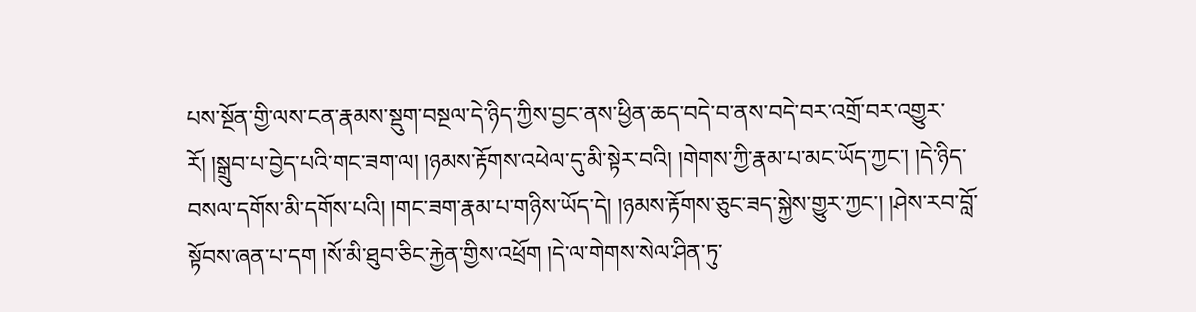པས་སྔོན་གྱི་ལས་ངན་རྣམས་སྡུག་བསྔལ་དེ་ཉིད་ཀྱིས་བྱང་ནས་ཕྱིན་ཆད་བདེ་བ་ནས་བདེ་བར་འགྲོ་བར་འགྱུར་རོ། །སྒྲུབ་པ་བྱེད་པའི་གང་ཟག་ལ། །ཉམས་རྟོགས་འཕེལ་དུ་མི་སྟེར་བའི། །གེགས་ཀྱི་རྣམ་པ་མང་ཡོད་ཀྱང་། །དེ་ཉིད་བསལ་དགོས་མི་དགོས་པའི། །གང་ཟག་རྣམ་པ་གཉིས་ཡོད་དེ། །ཉམས་རྟོགས་ཅུང་ཟད་སྐྱེས་གྱུར་ཀྱང་། །ཤེས་རབ་བློ་སྟོབས་ཞན་པ་དག །སོ་མི་ཐུབ་ཅིང་རྐྱེན་གྱིས་འཕྲོག །དེ་ལ་གེགས་སེལ་ཤིན་ཏུ་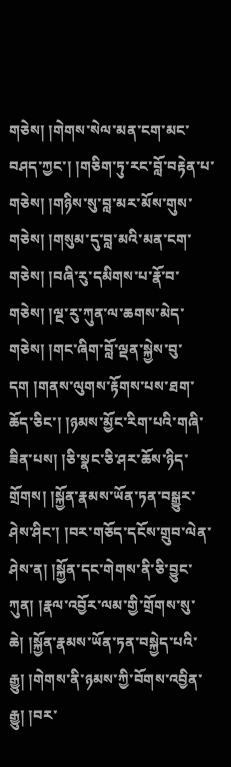གཅེས། །གེགས་སེལ་མན་ངག་མང་བཤད་ཀྱང་། །གཅིག་ཏུ་རང་བློ་བརྟེན་པ་གཅེས། །གཉིས་སུ་བླ་མར་མོས་གུས་གཅེས། །གསུམ་དུ་བླ་མའི་མན་ངག་གཅེས། །བཞི་རུ་དམིགས་པ་རྣོ་བ་གཅེས། །ལྔ་རུ་ཀུན་ལ་ཆགས་མེད་གཅེས། །གང་ཞིག་བློ་ལྡན་སྐྱེས་བུ་དག །གནས་ལུགས་རྟོགས་པས་ཐག་ཆོད་ཅིང་། །ཉམས་མྱོང་རིག་པའི་གཞི་ཟིན་པས། །ཅི་སྣང་ཅི་ཤར་ཆོས་ཉིད་གྲོགས། །སྐྱོན་རྣམས་ཡོན་ཏན་བསྒྱུར་ཤེས་ཤིང་། །བར་གཅོད་དངོས་གྲུབ་ལེན་ཤེས་ན། །སྐྱོན་དང་གེགས་ནི་ཅི་བྱུང་ཀུན། །རྣལ་འབྱོར་ལམ་གྱི་གྲོགས་སུ་ཆེ། །སྐྱོན་རྣམས་ཡོན་ཏན་བསྐྱེད་པའི་རྒྱུ། །གེགས་ནི་ཉམས་ཀྱི་བོགས་འབྱིན་རྒྱུ། །བར་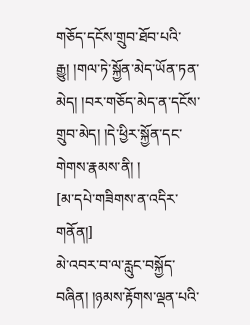གཅོད་དངོས་གྲུབ་ཐོབ་པའི་རྒྱུ། །གལ་ཏེ་སྐྱོན་མེད་ཡོན་ཏན་མེད། །བར་གཅོད་མེད་ན་དངོས་གྲུབ་མེད། །དེ་ཕྱིར་སྐྱོན་དང་གེགས་རྣམས་ནི། །
[མ་དཔེ་གཟིགས་ན་འདིར་གནོན།]
མེ་འབར་བ་ལ་རླུང་བསྐྱོད་བཞིན། །ཉམས་རྟོགས་ལྡན་པའི་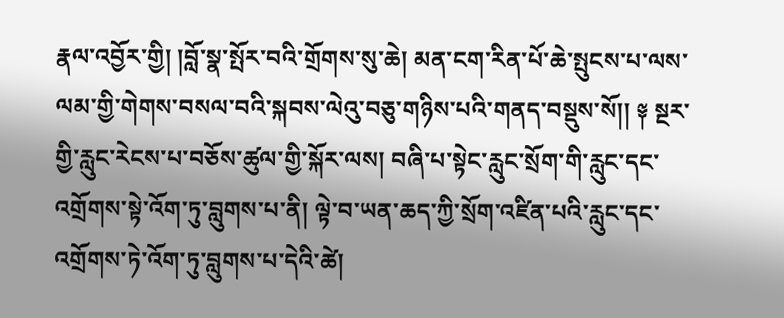རྣལ་འབྱོར་གྱི། །བློ་སྣ་སྤོར་བའི་གྲོགས་སུ་ཆེ། མན་ངག་རིན་པོ་ཆེ་སྤུངས་པ་ལས་ལམ་གྱི་གེགས་བསལ་བའི་སྐབས་ལེའུ་བཅུ་གཉིས་པའི་གནད་བསྡུས་སོ།། ༈ སྔར་གྱི་རླུང་རེངས་པ་བཅོས་ཚུལ་གྱི་སྐོར་ལས། བཞི་པ་སྟེང་རླུང་སྲོག་གི་རླུང་དང་འགྲོགས་སྟེ་འོག་ཏུ་བླུགས་པ་ནི། ལྟེ་བ་ཡན་ཆད་ཀྱི་སྲོག་འཛིན་པའི་རླུང་དང་འགྲོགས་ཏེ་འོག་ཏུ་བླུགས་པ་དེའི་ཚེ།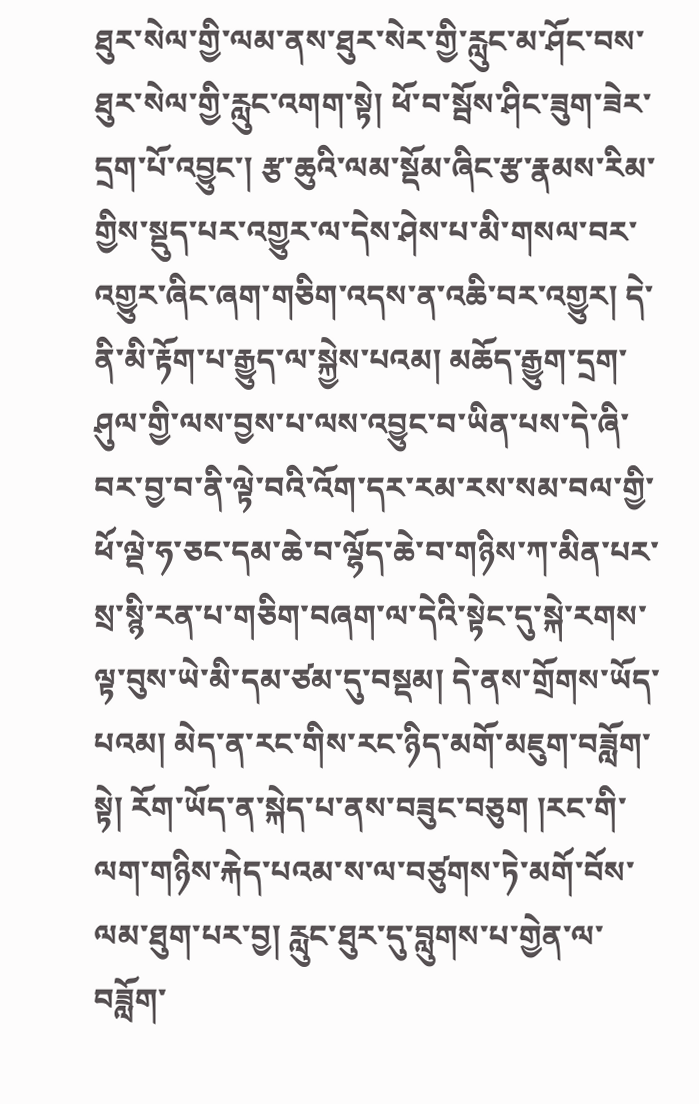ཐུར་སེལ་གྱི་ལམ་ནས་ཐུར་སེར་གྱི་རླུང་མ་ཤོང་བས་ཐུར་སེལ་གྱི་རླུང་འགག་སྟེ། ཕོ་བ་སྦོས་ཤིང་ཟུག་ཟེར་དྲག་པོ་འབྱུང་། རྩ་ཆུའི་ལམ་སྡོམ་ཞིང་རྩ་རྣམས་རིམ་གྱིས་སྡུད་པར་འགྱུར་ལ་དེས་ཤེས་པ་མི་གསལ་བར་འགྱུར་ཞིང་ཞག་གཅིག་འདས་ན་འཆི་བར་འགྱུར། དེ་ནི་མི་རྟོག་པ་རྒྱུད་ལ་སྐྱེས་པའམ། མཆོད་རྒྱུག་དྲག་ཤུལ་གྱི་ལས་བྱས་པ་ལས་འབྱུང་བ་ཡིན་པས་དེ་ཞི་བར་བྱ་བ་ནི་ལྟེ་བའི་འོག་དར་རམ་རས་སམ་བལ་གྱི་ཕོ་ལྡེ་ཧ་ཅང་དམ་ཆེ་བ་ལྷོད་ཆེ་བ་གཉིས་ཀ་མིན་པར་སྲ་སྙི་རན་པ་གཅིག་བཞག་ལ་དེའི་སྟེང་དུ་སྐེ་རགས་ལྟ་བུས་ཡེ་མི་དམ་ཙམ་དུ་བསྡམ། དེ་ནས་གྲོགས་ཡོད་པའམ། མེད་ན་རང་གིས་རང་ཉིད་མགོ་མཇུག་བཟློག་སྟེ། རོག་ཡོད་ན་སྐེད་པ་ནས་བཟུང་བཅུག །རང་གི་ལག་གཉིས་རྐེད་པའམ་ས་ལ་བཙུགས་ཏེ་མགོ་བོས་ལམ་ཐུག་པར་བྱ། རླུང་ཐུར་དུ་བླུགས་པ་གྱེན་ལ་བཟློག་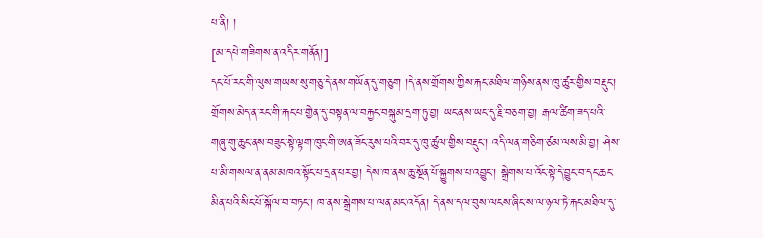པ་ནི། །
[མ་དཔེ་གཟིགས་ན་འདིར་གནོན།]
དང་པོ་རང་གི་ལུས་གཡས་སུ་གཅུ་དེ་ནས་གཡོན་དུ་གཅུག །དེ་ནས་གྲོགས་ཀྱིས་རྐང་མཐིལ་གཉིས་ནས་ཁུ་ཚུར་གྱིས་བརྡུང་། གྲོགས་མེད་ན་རང་གི་རྐང་པ་གྱེན་དུ་བསྟན་ལ་བརྐྱང་བསྐུམ་དྲག་ཏུ་བྱ། ཡང་ནས་ཡང་དུ་རྗི་བཅག་བྱ། རྒལ་ཚིག་ཟད་པའི་གཞུ་གུ་ཆུང་ནས་བཟུང་སྟེ་ལྟག་ཁུང་གི་ཨན་ཟོང་རུས་པའི་བར་དུ་ཁུ་ཚུལ་གྱིས་བརྡུང་། འདི་ལན་གཅིག་ཙམ་ལས་མི་བྱ། ཤེས་པ་མི་གསལ་ན་ནམ་མཁའ་སྟོང་པ་དྲན་པར་བྱ། དེས་ཁ་ནས་ཆུ་སྔོན་པོ་སྐྱུགས་པ་འབྱུང་། སྒྲེགས་པ་འོང་སྟེ་དེ་བྱུང་བ་དང་ཆང་མིན་པའི་སིང་པོ་སྐོལ་བ་བཏང་། ཁ་ནས་སྒྲེགས་པ་ལན་མང་འདོན། དེ་ནས་དལ་བུས་ལངས་ཞིང་ས་ལ་ཉལ་ཏེ་རྐང་མཐིལ་དུ་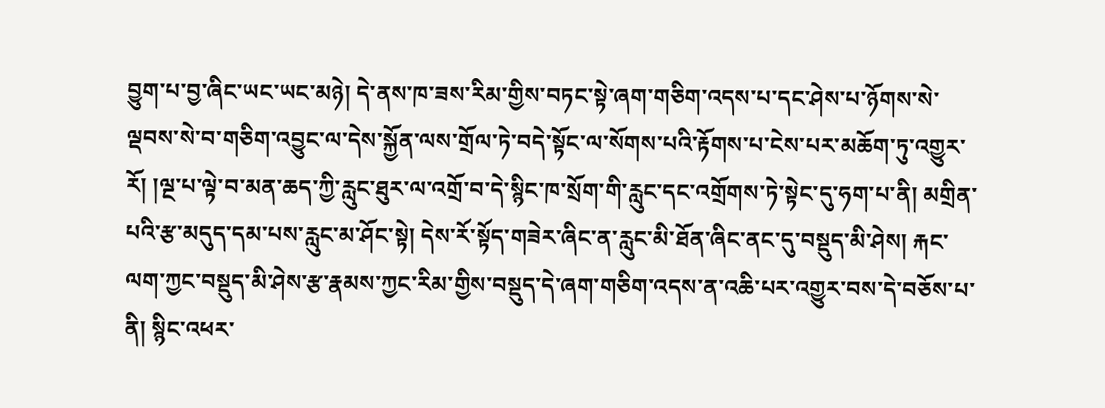བྱུག་པ་བྱ་ཞིང་ཡང་ཡང་མཉེ། དེ་ནས་ཁ་ཟས་རིམ་གྱིས་བཏང་སྟེ་ཞག་གཅིག་འདས་པ་དང་ཤེས་པ་ཉོགས་སེ་ལྡབས་སེ་བ་གཅིག་འབྱུང་ལ་དེས་སྐྱོན་ལས་གྲོལ་ཏེ་བདེ་སྟོང་ལ་སོགས་པའི་རྟོགས་པ་ངེས་པར་མཆོག་ཏུ་འགྱུར་རོ། །ལྔ་པ་ལྟེ་བ་མན་ཆད་ཀྱི་རླུང་ཐུར་ལ་འགྲོ་བ་དེ་སྙིང་ཁ་སྲོག་གི་རླུང་དང་འགྲོགས་ཏེ་སྟེང་དུ་ཧག་པ་ནི། མགྲིན་པའི་རྩ་མདུད་དམ་པས་རླུང་མ་ཤོང་སྟེ། དེས་རོ་སྟོད་གཟེར་ཞིང་ན་རླུང་མི་ཐོན་ཞིང་ནང་དུ་བསྡུད་མི་ཤེས། རྐང་ལག་ཀྱང་བསྡུད་མི་ཤེས་རྩ་རྣམས་ཀྱང་རིམ་གྱིས་བསྡུད་དེ་ཞག་གཅིག་འདས་ན་འཆི་པར་འགྱུར་བས་དེ་བཅོས་པ་ནི། སྙིང་འཕར་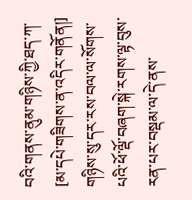བའི་གནས་ནུམ་གཉིས་ཀྱི་ཐད་ཀ་
[མ་དཔེ་གཟིགས་ན་འདིར་གནོན།]
གཉིས་སུ་དར་རས་བལ་ལ་སོགས་པའི་ཕོ་ལྡོ་བཞག་སྐེ་རགས་ལྟ་བུས་རན་པར་བསྡམ་ལ་དེ་ནས་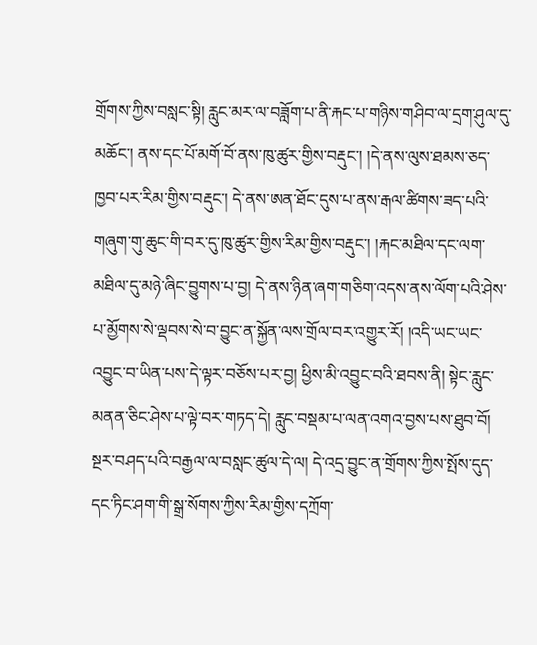གྲོགས་ཀྱིས་བསླང་སྟི། རླུང་མར་ལ་བཟློག་པ་ནི་རྐང་པ་གཉིས་གཤིབ་ལ་དྲག་ཤུལ་དུ་མཆོང་། ནས་དང་པོ་མགོ་བོ་ནས་ཁུ་ཚུར་གྱིས་བརྡུང་། །དེ་ནས་ལུས་ཐམས་ཅད་ཁྱབ་པར་རིམ་གྱིས་བརྡུང་། དེ་ནས་ཨན་ཐོང་དུས་པ་ནས་རྒལ་ཚིགས་ཟད་པའི་གཞུག་གུ་ཆུང་གི་བར་དུ་ཁུ་ཚུར་གྱིས་རིམ་གྱིས་བརྡུང་། །རྐང་མཐིལ་དང་ལག་མཐིལ་དུ་མཉེ་ཞིང་བྱུགས་པ་བྱ། དེ་ནས་ཉིན་ཞག་གཅིག་འདས་ནས་ལོག་པའི་ཤེས་པ་མྱོགས་སེ་ལྡབས་སེ་བ་བྱུང་ན་སྐྱོན་ལས་གྲོལ་བར་འགྱུར་རོ། །འདི་ཡང་ཡང་འབྱུང་བ་ཡིན་པས་དེ་ལྟར་བཅོས་པར་བྱ། ཕྱིས་མི་འབྱུང་བའི་ཐབས་ནི། སྟེང་རླུང་མནན་ཅིང་ཤེས་པ་ལྟེ་བར་གཏད་དེ། རླུང་བསྡམ་པ་ལན་འགའ་བྱས་པས་ཐུབ་བོ། སྔར་བཤད་པའི་བརྒྱལ་ལ་བསླང་ཚུལ་དེ་ལ། དེ་འདྲ་བྱུང་ན་གྲོགས་ཀྱིས་སྤོས་དུད་དང་ཏིང་ཤག་གི་སྒྲ་སོགས་ཀྱིས་རིམ་གྱིས་དཀྲོག་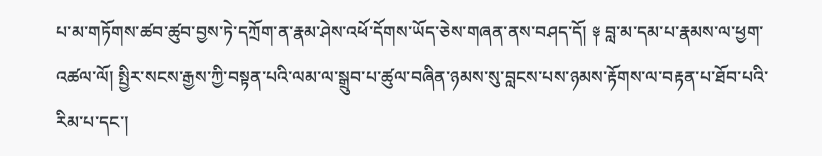པ་མ་གཏོགས་ཚབ་ཚུབ་བྱས་ཏེ་དཀྲོག་ན་རྣམ་ཤེས་འཕོ་དོགས་ཡོད་ཅེས་གཞན་ནས་བཤད་དོ། ༈ བླ་མ་དམ་པ་རྣམས་ལ་ཕྱག་འཚལ་ལོ། སྤྱིར་སངས་རྒྱས་ཀྱི་བསྟན་པའི་ལམ་ལ་སྒྲུབ་པ་ཚུལ་བཞིན་ཉམས་སུ་བླངས་པས་ཉམས་རྟོགས་ལ་བརྟན་པ་ཐོབ་པའི་རིམ་པ་དང་།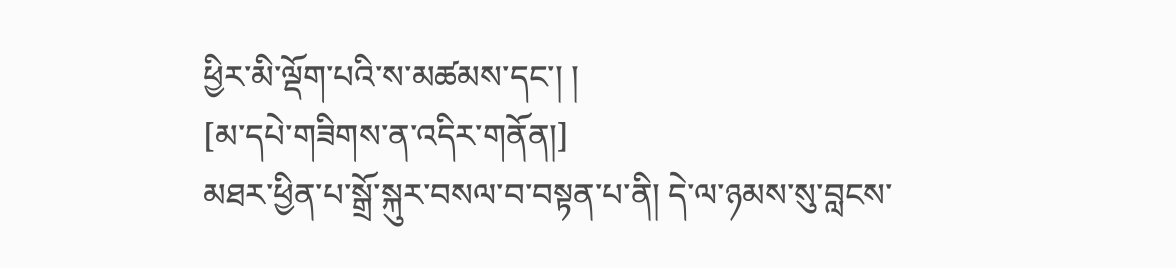ཕྱིར་མི་ལྡོག་པའི་ས་མཚམས་དང་། །
[མ་དཔེ་གཟིགས་ན་འདིར་གནོན།]
མཐར་ཕྱིན་པ་སྒྲོ་སྐུར་བསལ་བ་བསྟན་པ་ནི། དེ་ལ་ཉམས་སུ་བླངས་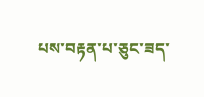པས་བརྟན་པ་ཅུང་ཟད་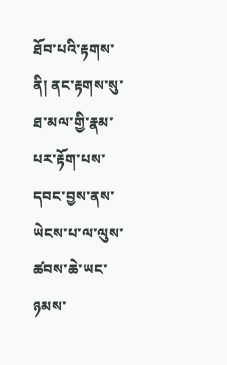ཐོབ་པའི་རྟགས་ནི། ནང་རྟགས་སུ་ཐ་མལ་གྱི་རྣམ་པར་རྟོག་པས་དབང་བྱས་ནས་ཡེངས་པ་ལ་ལུས་ཚབས་ཆེ་ཡང་ཉམས་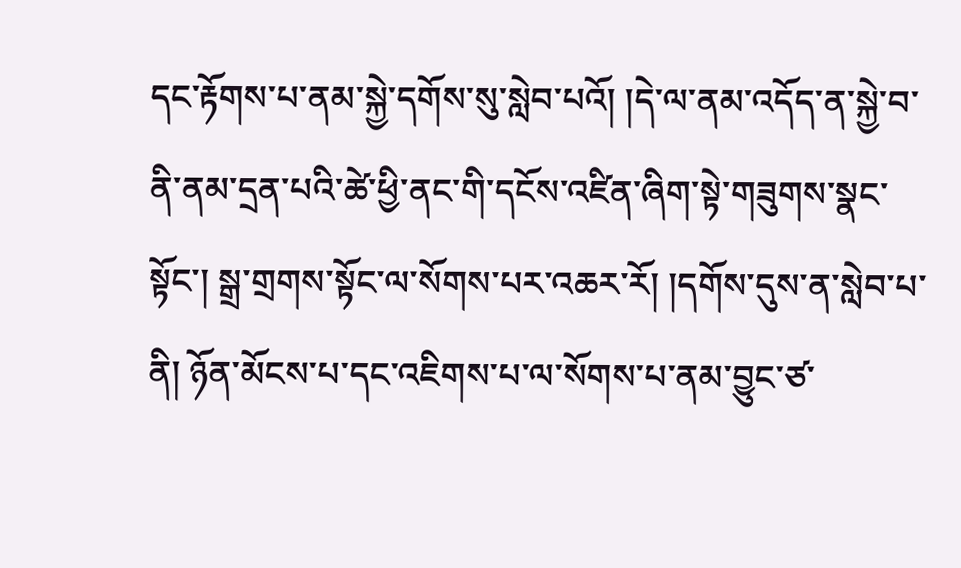དང་རྟོགས་པ་ནམ་སྐྱེ་དགོས་སུ་སླེབ་པའོ། །དེ་ལ་ནམ་འདོད་ན་སྐྱེ་བ་ནི་ནམ་དྲན་པའི་ཚེ་ཕྱི་ནང་གི་དངོས་འཛིན་ཞིག་སྟེ་གཟུགས་སྣང་སྟོང་། སྒྲ་གྲགས་སྟོང་ལ་སོགས་པར་འཆར་རོ། །དགོས་དུས་ན་སླེབ་པ་ནི། ཉོན་མོངས་པ་དང་འཇིགས་པ་ལ་སོགས་པ་ནམ་བྱུང་ཙ་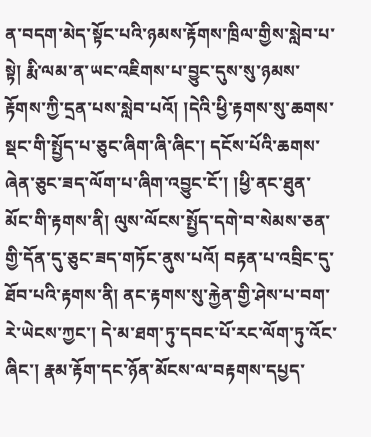ན་བདག་མེད་སྟོང་པའི་ཉམས་རྟོགས་ཁྲིལ་གྱིས་སླེབ་པ་སྟེ། རྨི་ལམ་ན་ཡང་འཇིགས་པ་བྱུང་དུས་སུ་ཉམས་རྟོགས་ཀྱི་དྲན་པས་སླེབ་པའོ། །དེའི་ཕྱི་རྟགས་སུ་ཆགས་སྡང་གི་སྤྱོད་པ་ཅུང་ཞིག་ཞི་ཞིང་། དངོས་པོའི་ཆགས་ཞེན་ཅུང་ཟད་ལོག་པ་ཞིག་འབྱུང་ངོ་། །ཕྱི་ནང་ཐུན་མོང་གི་རྟགས་ནི། ལུས་ལོངས་སྤྱོད་དགེ་བ་སེམས་ཅན་གྱི་དོན་དུ་ཅུང་ཟད་གཏོང་ནུས་པའོ། བརྟན་པ་འབྲིང་དུ་ཐོབ་པའི་རྟགས་ནི། ནང་རྟགས་སུ་རྐྱེན་གྱི་ཤེས་པ་བག་རེ་ཡེངས་ཀྱང་། དེ་མ་ཐག་ཏུ་དབང་པོ་རང་ལོག་ཏུ་འོང་ཞིང་། རྣམ་རྟོག་དང་ཉོན་མོངས་ལ་བརྟགས་དཔྱད་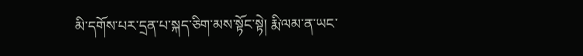མི་དགོས་པར་དྲན་པ་སྐད་ཅིག་མས་སྟོང་སྟེ། རྨི་ལམ་ན་ཡང་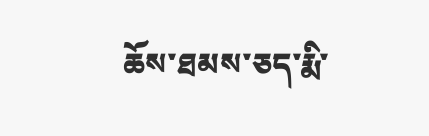ཆོས་ཐམས་ཅད་རྨི་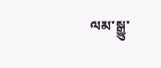ལམ་སྒྱུ་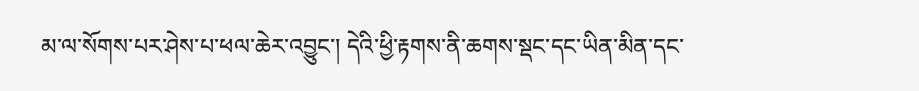མ་ལ་སོགས་པར་ཤེས་པ་ཕལ་ཆེར་འབྱུང་། དེའི་ཕྱི་རྟགས་ནི་ཆགས་སྡང་དང་ཡིན་མིན་དང་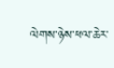ལེགས་ཉེས་ཕལ་ཆེར་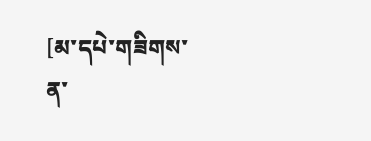[མ་དཔེ་གཟིགས་ན་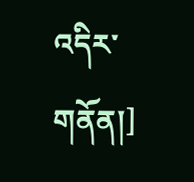འདིར་གནོན།]